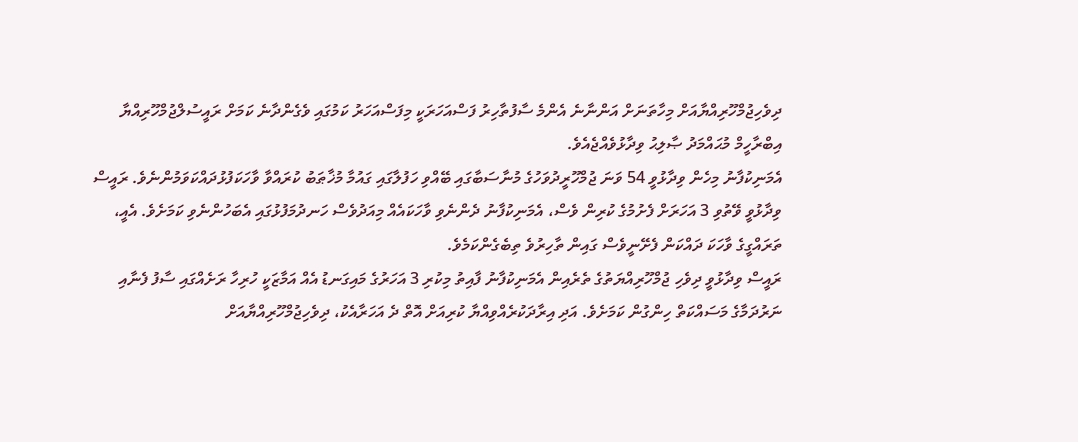ދިވެހިޖުމްހޫރިއްޔާއަށް މިހާތަނަށް އަންނާނެ އެންމެ ސާފުތާހިރު ފަސްއަހަރަކީ މިފަސްއަހަރު ކަމުގައި ވެގެންދާނެ ކަމަށް ރައީސުލްޖުމްހޫރިއްޔާ އިބްރާހީމް މުޙައްމަދު ޞާލިޙު ވިދާޅުވެއްޖެއެވެ.
އެމަނިކުފާނު މިހެން ވިދާޅުވީ 54 ވަނަ ޖުމްހޫރީދުވަހުގެ މުނާސަބާގައި ބޭއްވި ހަފުލާގައި ގައުމާ މުޚާޠަބު ކުރައްވާ ވާހަކަފުޅުދައްކަވަމުންނެވެ. ރައީސް ވިދާޅުވީ ވޭތުވި 3 އަހަރަށް ފެށުމުގެ ކުރިން ވެސް، އެމަނިކުފާނު ދެންނެވި ވާހަކައެއް މިއަދުވެސް ހަނދުމަފުޅުގައި އެބަހުންނެވި ކަމަށެވެ. އެއީ، ތަރައްގީގެ ވާހަކަ ދައްކަން ފެށޭނީވެސް ގައިން ތާހިރުވެ ތިބެގެންކަމެވެ.
ރައީސް ވިދާޅުވީ ދިވެހި ޖުމްހޫރިއްޔަތުގެ ތެރެއިން އެމަނިކުފާނު ފާއިތު މިކުރި 3 އަހަރުގެ މައިގަނޑު އެއް އަމާޒަކީ ހުރިހާ ރަށެއްގައި ސާފު ފެނާއި ނަރުދަމާގެ މަސައްކަތް ހިންގުން ކަމަށެވެ. އަދި އިރާދަކުރެއްވިއްޔާ ކުރިއަށް އޮތް ދެ އަހަރާއެކު، ދިވެހިޖުމްހޫރިއްޔާއަށް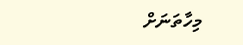މިހާތަނަށް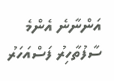އަންނާނެ އެންމެ ސާފުތާހިރު ފަސްއަހަރު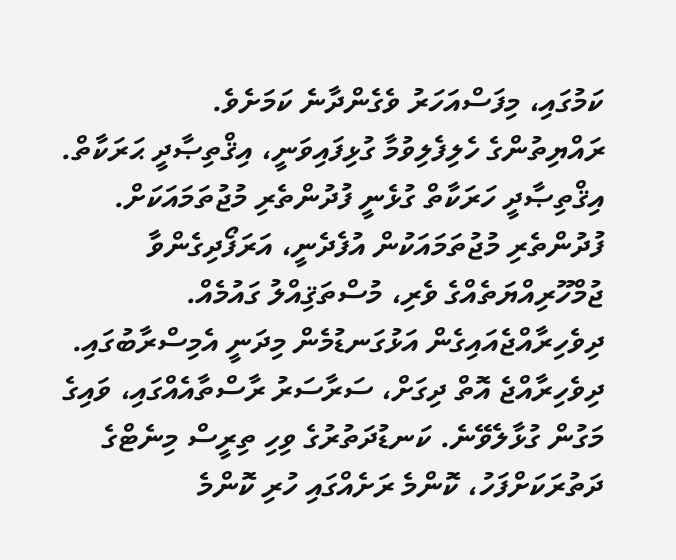ކަމުގައި، މިފަސްއަހަރު ވެގެންދާނެ ކަމަށެވެ.
ރައްޔިތުންގެ ހެލިފެލިވުމާ ގުޅިފައިވަނީ، އިޤްތިޞާދީ ޙަރަކާތް. އިޤްތިޞާދީ ހަރަކާތް ގުޅެނީ ފުދުންތެރި މުޖުތަމައަކަށް. ފުދުންތެރި މުޖުތަމައަކުން އުފެދެނީ، އަރަފޯދިގެންވާ ޖުމްހޫރިއްޔަތެއްގެ ވެރި، މުސްތަޤިއްލު ގައުމެއް. ދިވެހިރާއްޖެއައިގެން އަޅުގަނޑުމެން މިދަނީ އެމިސްރާބުގައި. ދިވެހިރާއްޖެ އޮތް ދިގަށް، ސަރާސަރު ރާސްތާއެއްގައި، ވައިގެ މަގުން ގުޅާލެވޭނެ. ކަނޑުދަތުރުގެ ވިހި ތިރީސް މިނެޓްގެ ދަތުރަކަށްފަހު، ކޮންމެ ރަށެއްގައި ހުރި ކޮންމެ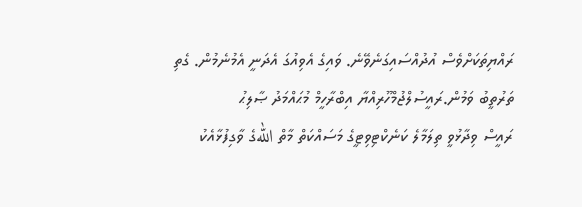ރައްޔިތަކަށްވެސް އުދުއްސައިގަނެވޭނެ. ވައިގެ އެވިއުގަ އެދަނީ އެމުނެމުން. ގެތި ތަރުތީބު ވަމުން.ރައީސުލްޖުމްހޫރިއްޔާ އިބްރާހީމް މުޙައްމަދު ޞާލިޙު
ރައީސް ވިދާޅުވީ ތިލަމާލެ ކަނެކްޓިވިޓީގެ މަސައްކަތް މާތް اللهގެ ވާގިފުޅާއެކު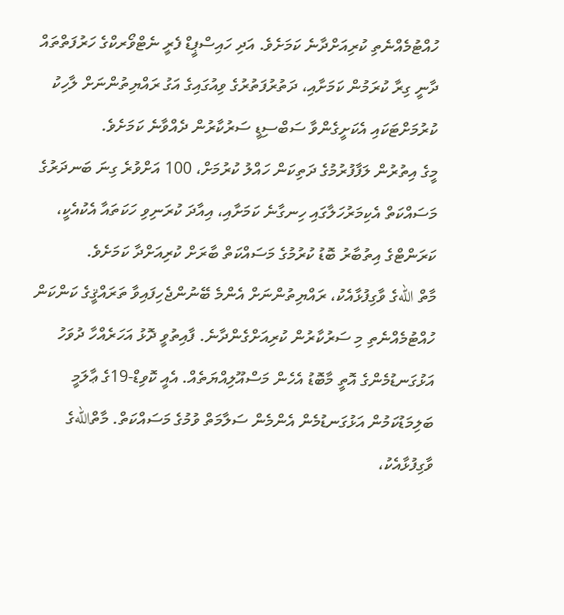ހުއްޓުމެއްނެތި ކުރިއަށްދާނެ ކަމަށެވެ. އަދި ހައިސްޕީޑް ފެރީ ނެޓްވޯރކްގެ ހަރުފަތްތައް ދާނީ ގިރާ ކުރަމުން ކަމަށާއި، ދަތުރުފަތުރުގެ ވިއުގައިގެ އަގު ރައްޔިތުންނަށް ލާހިކު ކުރުމަށްޓަކައި އެކަށީގެންވާ ސަބްސިޑީ ސަރުކާރުން ދެއްވާނެ ކަމަށެވެ.
މީގެ އިތުރުން ލަފާފުރުމުގެ ދަތިކަން ހައްލު ކުރުމަށް، 100 އަށްވުރެ ގިނަ ބަނދަރުގެ މަސައްކަތް އެކިމަރުހަލާގައި ހިނގާނެ ކަމަށާއި، އިއާދަ ކުރަނިވި ހަކަތައާ އެކުއެކީ، ކަރަންޓްގެ އިތުބާރު ބޮޑު ކުރުމުގެ މަސައްކަތް ބާރަށް ކުރިއަށްދާ ކަމަށެވެ.
މާތް اللهގެ ވާގިފުޅާއެކު، ރައްޔިތުންނަށް އެންމެ ބޭނުންޖެހިފައިވާ ތަރައްޤީގެ ކަންކަން ހުއްޓުމެއްނެތި މި ސަރުކާރުން ކުރިއަށްގެންދާނެ. ފާއިތުވީ ދޮޅު އަހަރެއްހާ ދުވަހު އަޅުގަނޑުމެންގެ އޮތީ މާބޮޑު އެހެން މަސްއޫލިއްޔަތެއް. އެއީ ކޮވިޑް-19ގެ ޢާލަމީ ބަލިމަޑުކަމުން އަޅުގަނޑުމެން އެންމެން ސަލާމަތް ވުމުގެ މަސައްކަތް. މާތްاللهގެ ވާގިފުޅާއެކު،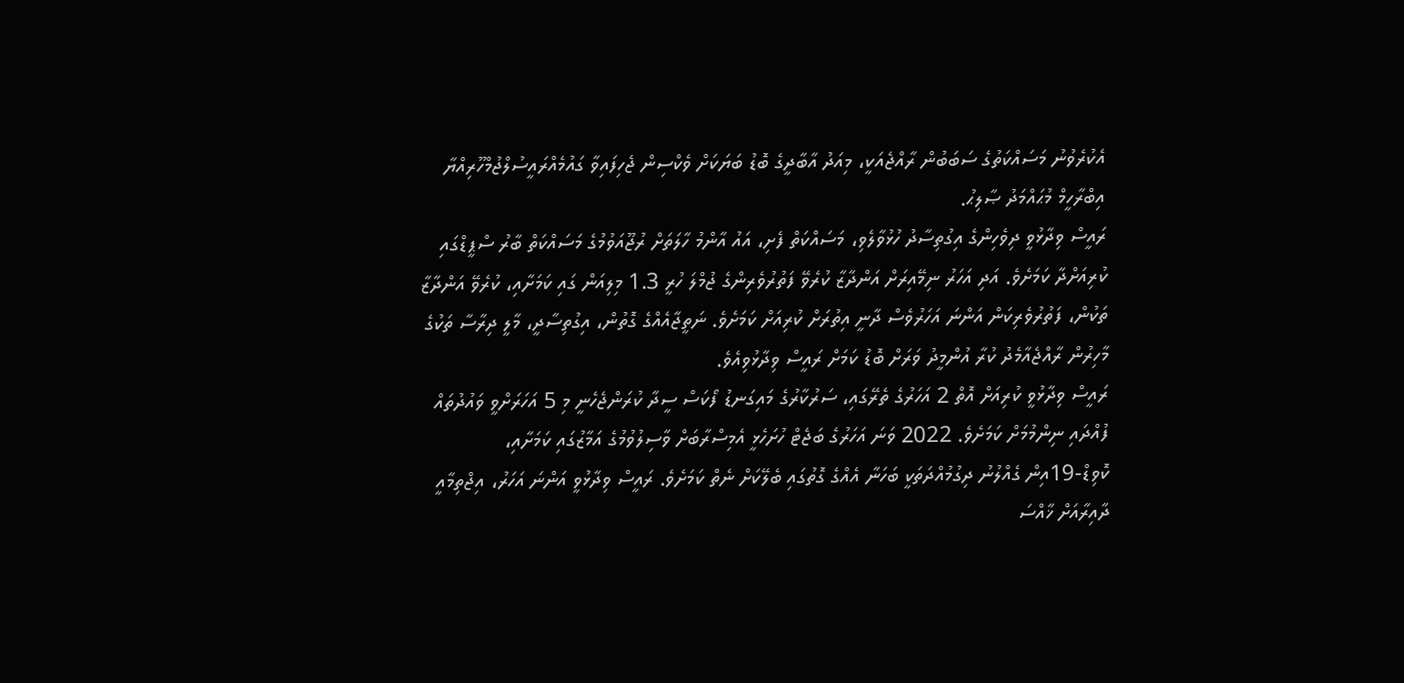އެކުރެވުނު މަސައްކަތުގެ ސަބަބުން ރާއްޖެއަކީ، މިއަދު އާބާދީގެ ބޮޑު ބަޔަކަށް ވެކްސިން ޖެހިފައިވާ ގައުމެއްރައީސުލްޖުމްހޫރިއްޔާ އިބްރާހީމް މުޙައްމަދު ޞާލިޙު.
ރައީސް ވިދާޅުވީ ދިވެހިންގެ އިގުތިސާދު ހުޅުވާލެވި، މަސައްކަތް ފެށި، އައު އާންމު ހާލަތަށް ރުޖޫއަވުމުގެ މަސައްކަތް ބާރު ސްޕީޑްގައި ކުރިއަށްދާ ކަމަށެވެ. އަދި އަހަރު ނިމޭއިރަށް އަންދާޒާ ކުރެވޭ ފަތުރުވެރިންގެ ޖުމްލަ ހުރީ 1.3 މިލިއަން ގައި ކަމަށާއި، ކުރެވޭ އަންދާޒާ ތަކުން، ފަތުރުވެރިކަން އަންނަ އަހަރުވެސް ދާނީ އިތުރަށް ކުރިއަށް ކަމަށެވެ. ނަތީޖާއެއްގެ ގޮތުން، އިގުތިސާދީ، މާލީ ދިރާސާ ތަކުގެ މާހިރުން ރާއްޖެއާމެދު ކުރާ އުންމީދު ވަރަށް ބޮޑު ކަމަށް ރައީސް ވިދާޅުވިއެވެ.
ރައީސް ވިދާޅުވީ ކުރިއަށް އޮތް 2 އަހަރުގެ ތެރޭގައި، ސަރުކާރުގެ މައިގަނޑު ފޯކަސް ސީދާ ކުރަންޖެހެނީ މި 5 އަހަރަށްވީ ވައުދުތައް ފުއްދައި ނިންމުމަށް ކަމަށެވެ. 2022 ވަނަ އަހަރުގެ ބަޖެޓް ހުށަހެޅީ އެމިސްރާބަށް ވާސިލުވުމުގެ އަމާޒުގައި ކަމަށާއި، ކޮވިޑް-19އިން ގެއްލުނު ދިގުމުއްދަތަކީ ބަހަނާ އެއްގެ ގޮތުގައި ބެލޭކަށް ނެތް ކަމަށެވެ. ރައީސް ވިދާޅުވީ އަންނަ އަހަރު، އިޖްތިމާއީ ދާއިރާއަށް ޚާއްސަ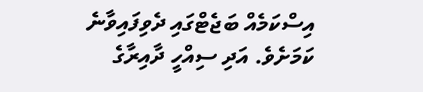އިސްކަމެއް ބަޖެޓްގައި ދެވިފައިވާނެ ކަމަށެވެ. އަދި ސިއްހީ ދާއިރާގެ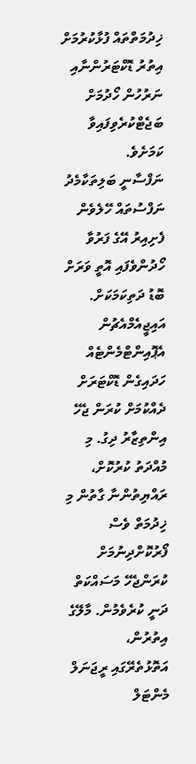ޚިދުމަތްތައް ފުޅާކުރުމަށް އިތުރު ޑޮކްޓަރުންނާއި ނަރުހުން ހޯދުމަށް ބަޖެޓްކުރެވިފައިވާ ކަމަށެވެ.
ނަފްސާނީ ބަލިތަކާމެދު ނަފްސުތައް ހޭލެވެން ފެށިއިރު އޭގެ ފަރުވާ ހޯދުންވެފައި އޮތީ ވަރަށް ބޮޑު ދަތިކަމަކަށް. އައިޖީއެމްއެޗުން އެޕޮއިންޓްމެންޓެއް ހަދައިގެން ޑޮކްޓަރަށް ދެއްކުމަށް ކުރަން ޖެހޭ އިންތިޒާރު ދިގު. މި މުއްދަތު ކުރުކޮށް، ރައްޔިތުންނާ ގާތުން މި ޚިދުމަތް ވެސް ފޯރުކޮށްދިނުމަށް ކުރަންޖެހޭ މަސައްކަތް ދަނީ ކުރެވެމުން. މާލޭގެ އިތުރުން، އަތޮޅުތެރޭގައި ރީޖަނަލް މެންޓަލް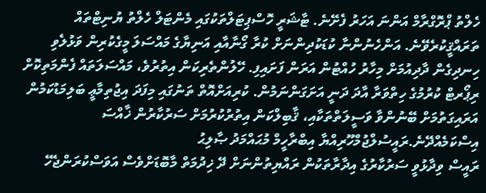ހެލްތު ޕްރޮގްރާމް އަންނަ އަހަރު ފެށޭނެ. ޓާޝަރީ ހޮސްޕިޓަލްތަކުގައި މެންޓަލް ހެލްތު ޔުނިޓްތައް ތަރައްޤީކުރެވޭނެ. އަންހެނުންނާ ކުޑަކުދިންނަށް ކުރާ ގޯނާއާއި އަނިޔާގެ މައްސަލަ މީގެކުރިން ވަޅުލެވި ހިނދިގެން ދާދިއުމަށް މިހާރު ހުއްޓުން އަރަން ފަށައިފި. ހޭލުންތެރިކަން އިތުރުވެ، މައްސަލަތައް ފެންމަތިކޮށް ރިޕޯރޓް ކުރުމުގެ ހިތްވަރާ އާދަ ދަނީ އަށަގަންނަމުން. ކުރިއަށްއޮތް ތަނުގައި މިފަދަ އިޖުތިމާޢީ ބަލިމަޑުކަމުން އަރައިގަތުމަށް ބޭނުންވާ ވަސީލަތްތަކާއި، ޤާބިލްކަން އިތުރުކުރުމަށް ސަރުކާރުން ޚާއްސަ އިސްކަމެއްދޭނެ.ރައީސުލްޖުމްހޫރިއްޔާ އިބްރާހީމް މުޙައްމަދު ޞާލިޙު
ރައީސް ވިދާޅުވީ ސަރުކާރުގެ އިދާރާތަކުން ރައްޔިތުންނަށް ދޭ ޚިދުމަތް މާބޮޑަށްވެސް އަވަސްކުރަންޖެހޭ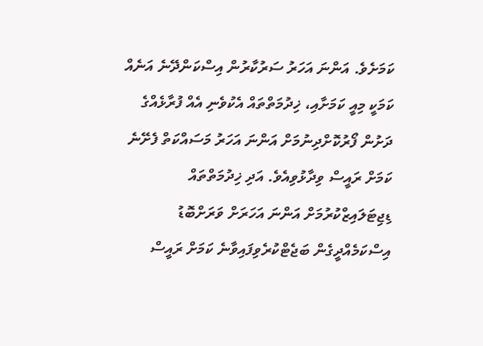ކަމަށެވެ. އަންނަ އަހަރު ސަރުކާރުން އިސްކަންދޭނެ އަނެއް ކަމަކީ މިއީ ކަމަށާއި، ޚިދުމަތްތައް އެކުވެނި އެއް ފުރާޅެއްގެ ދަށުން ފޯރުކޮށްދިނުމަށް އަންނަ އަހަރު މަސައްކަތް ފެށޭނެ ކަމަށް ރައީސް ވިދާޅުވިއެވެ. އަދި ޚިދުމަތްތައް ޑިޖިޓަލައިޒްކުރުމަށް އަންނަ އަހަރަށް ވަރަށްބޮޑު އިސްކަމެއްދީގެން ބަޖެޓްކުރެވިފައިވާނެ ކަމަށް ރައީސް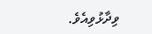ވިދާޅުވިއެވެ.